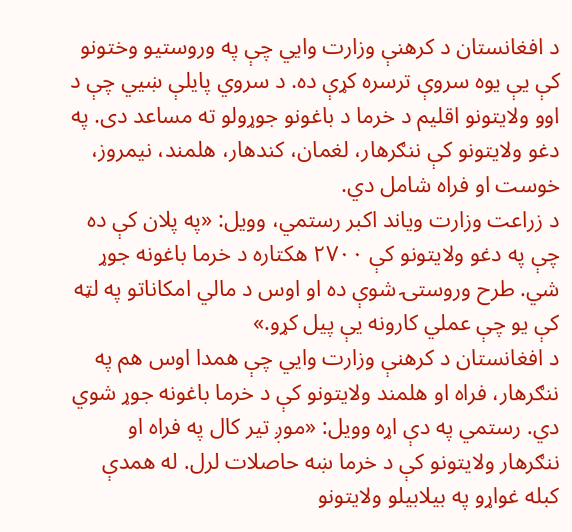د افغانستان د کرهنې وزارت وایي چې په وروستیو وختونو کې یې یوه سروې ترسره کړې ده. د سروي پایلې ښيي چې د اوو ولایتونو اقلیم د خرما د باغونو جوړولو ته مساعد دی. په دغو ولایتونو کې ننګرهار، لغمان، کندهار، هلمند، نیمروز، خوست او فراه شامل دي.
د زراعت وزارت ویاند اکبر رستمي، وویل: «په پلان کې ده چې په دغو ولایتونو کې ۲۷۰۰ هکتاره د خرما باغونه جوړ شي. طرح وروستۍ شوې ده او اوس د مالي امکاناتو په لټه کې یو چې عملي کارونه یې پیل کړو.»
د افغانستان د کرهنې وزارت وایي چې همدا اوس هم په ننګرهار، فراه او هلمند ولایتونو کې د خرما باغونه جوړ شوي دي. رستمي په دې اړه وویل: «موږ تیر کال په فراه او ننګرهار ولایتونو کې د خرما ښه حاصلات لرل. له همدې کبله غواړو په بیلابیلو ولایتونو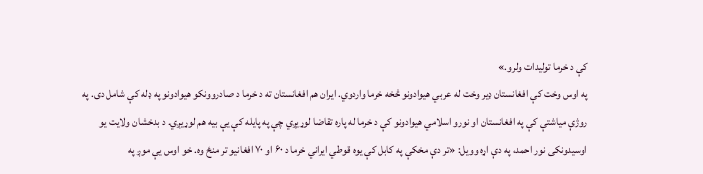کې د خرما تولیدات ولرو.»
په اوس وخت کې افغانستان ډیر وخت له عربي هیوادونو څخه خرما واردوي. ایران هم افغانستان ته د خرما د صادروونکو هیوادونو په ډله کې شامل دی. په روژې میاشتې کې په افغانستان او نورو اسلامي هیوادونو کې د خرما له پاره تقاضا لوړیږي چې په پایله کې یې بیه هم لوړيږي. د بدخشان ولایت یو اوسیدونکی نور احمد، په دې اړه وویل: «تر دې مخکې په کابل کې یوه قوطي ایراني خرما د ۶۰ او ۷۰ افغانیو تر منځ وه. خو اوس یې موږ په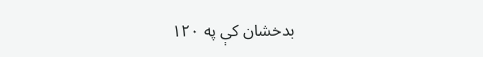بدخشان کې په ۱۲۰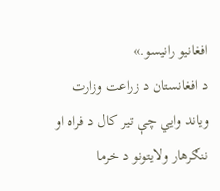افغانیو رانیسو.»
د افغانستان د زراعت وزارت ویاند وایي چې تیر کال د فراه او ننګرهار ولایتونو د خرما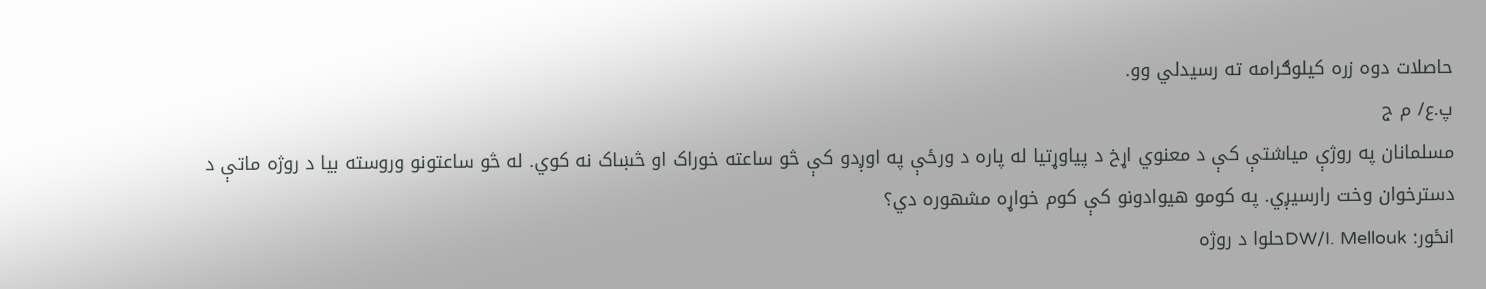حاصلات دوه زره کیلوګرامه ته رسیدلي وو.
پ.ع/ م ج
مسلمانان په روژې میاشتې کې د معنوي اړخ د پیاوړتیا له پاره د ورځې په اوږدو کې څو ساعته خوراک او څښاک نه کوي. له څو ساعتونو وروسته بیا د روژه ماتې د دسترخوان وخت رارسیږي. په کومو هیوادونو کې کوم خواړه مشهوره دي؟
انځور: DW/I. Melloukحلوا د روژه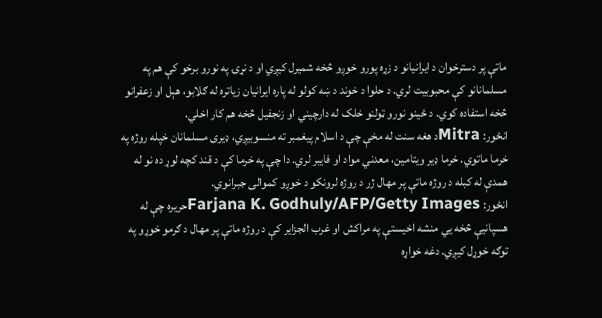ماتې پر دسترخوان د ایرانیانو د زړه پورو خوږو څخه شمیرل کیږي او د نړۍ په نورو برخو کې هم په مسلمانانو کې محبوبیت لري. د حلوا د خوند د ښه کولو له پاره ایرانیان زیاتره له ګلابو، هېل او زعفرانو څخه استفاده کوي. د ځینو نورو ټولنو خلک له دارچیني او زنجفیل څخه هم کار اخلي.
انځور: Mitraد هغه سنت له مخې چې د اسلام پیغمبر ته منسوبیږي، ډیری مسلمانان خپله روژه په خرما ماتوي. خرما ډیر ویتامین، معدني مواد او فایبر لري. دا چې په خرما کې د قند کچه لوړ ده نو له همدې له کبله د روژه ماتې پر مهال ژر د روژه لرونکو د خوږو کموالی جبرانوي.
انځور: Farjana K. Godhuly/AFP/Getty Imagesحریره چې له هسپانیې څخه یي منشه اخیستې په مراکش او غرب الجزایر کې د روژه ماتې پر مهال د ګرمو خوړو په توګه خوړل کیږي. دغه خواړه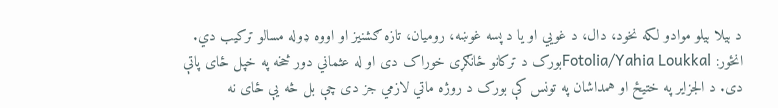د بیلا بیلو موادو لکه نخود، دال، د غویي او یا د پسه غوښه، رومیان، تازه ګشنیز او اووه ډوله مسالو ترکیب دي.
انځور: Fotolia/Yahia Loukkalبورک د ترکانو ځانګړی خوراک دی او له عثماني دور څخه په خپل ځای پاتې دی. د الجزایر په ختیځ او همداشان په تونس کې بورک د روژه ماتي لازمي جز دی چې بل څه یې ځای نه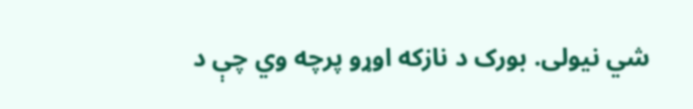شي نیولی. بورک د نازکه اوړو پرچه وي چې د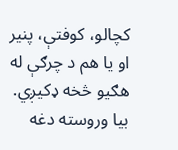کچالو، کوفتې، پنیر او یا هم د چرګې له هګیو څخه ډکیږي. بیا وروسته دغه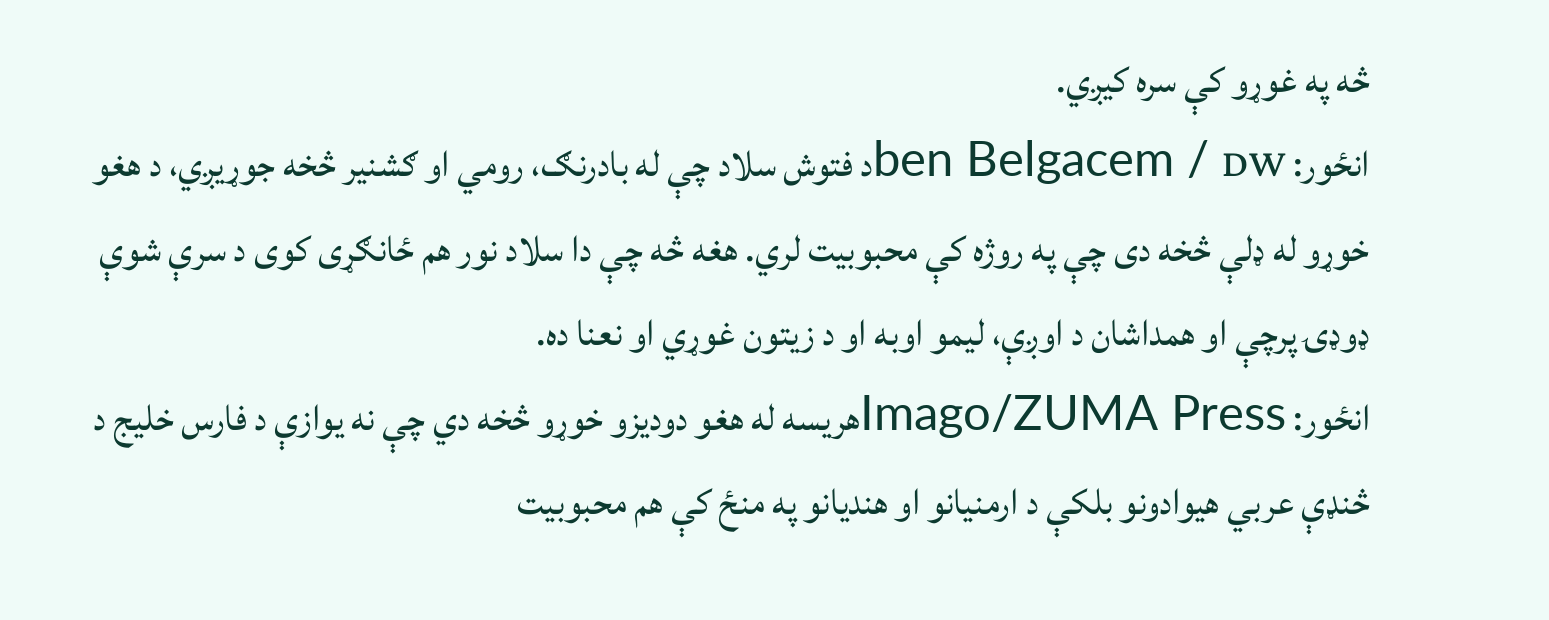څه په غوړو کې سره کیږي.
انځور: ben Belgacem / DWد فتوش سلاد چې له بادرنګ، رومي او ګشنیر څخه جوړیږي، د هغو خوړو له ډلې څخه دی چې په روژه کې محبوبیت لري. هغه څه چې دا سلاد نور هم ځانګړی کوی د سرې شوې ډوډۍ پرچې او همداشان د اوږې، لیمو اوبه او د زیتون غوړي او نعنا ده.
انځور: Imago/ZUMA Pressهریسه له هغو دودیزو خوړو څخه دي چې نه یوازې د فارس خلیج د څنډې عربي هیوادونو بلکې د ارمنیانو او هندیانو په منځ کې هم محبوبیت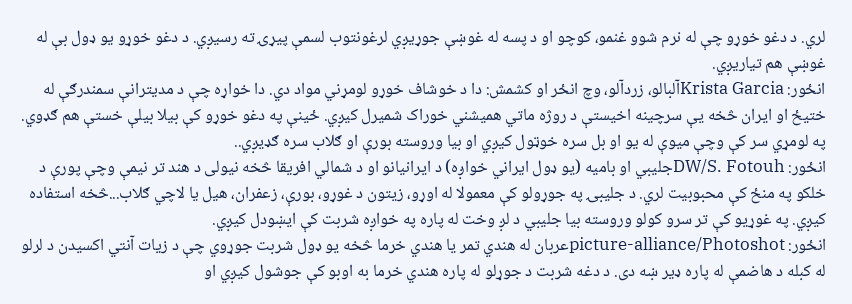لري. د دغو خوړو چې له نرم شوو غنمو، کوچو او د پسه له غوښې جوړیږي لرغونتوب لسمې پیړۍ ته رسیږي. د دغو خوړو یو ډول بې له غوښې هم تیاریږي.
انځور: Krista Garciaآلبالو، زردآلو، وچ انځر او کشمش: دا د خوشاف خوړو لومړني مواد دي. دا خواړه چې د مدیترانې سمندرګې له ختیځ او ایران څخه یې سرچینه اخیستې د روژه ماتي همیشني خوراک شمیرل کیږي. ځینې په دغو خوړو کې بیلا بیلې خستې هم ګډوي. په لومړي سر کې وچې میوې له یو او بل سره خوټول کیږي او بیا وروسته بورې او ګلاب سره ګډیږي..
انځور: DW/S. Fotouhجلیبي او بامیه (یو ډول ایراني خواږه) د ایرانیانو او د شمالي افریقا څخه نیولی د هند تر نیمې وچې پورې د خلکو په منځ کې محبوبیت لري. د جلیبۍ په جوړولو کې معمولا له اوړو، زیتون د غوړو، بورې، زعفران، هیل یا لاچي ګلاب...څخه استفاده کیږي. په غوړیو کې تر سرو کولو وروسته بیا جلیبي د لږ وخت له پاره په خواږه شربت کې ایښودل کیږي.
انځور: picture-alliance/Photoshotعربان له هندي تمر یا هندي خرما څخه یو ډول شربت جوړوي چې د زیات آنتي اکسیدن د لرلو له کبله د هاضمې له پاره ډیر ښه دی. د دغه شربت د جوړلو له پاره هندي خرما به اوبو کې جوشول کیږي او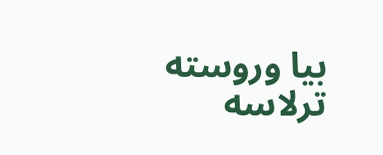بیا وروسته ترلاسه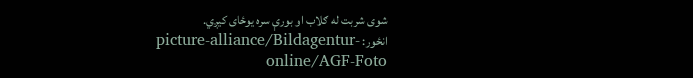شوی شربت له ګلاب او بورې سره یوځای کیږي.
انځور: picture-alliance/Bildagentur-online/AGF-Foto